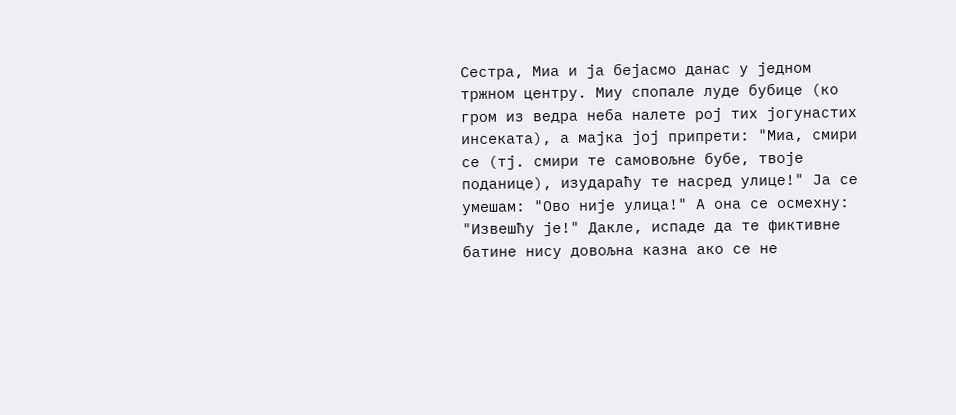Сестра, Миа и ја бејасмо данас у једном тржном центру. Миу спопале луде бубице (ко гром из ведра неба налете рој тих јогунастих инсеката), а мајка јој припрети: "Миа, смири се (тј. смири те самовољне бубе, твоје поданице), изудараћу те насред улице!" Ја се умешам: "Ово није улица!" А она се осмехну: "Извешћу је!" Дакле, испаде да те фиктивне батине нису довољна казна ако се не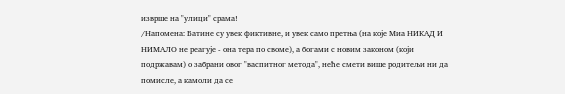изврше на "улици" срама!
/Напомена: Батине су увек фиктивне, и увек само претња (на које Миа НИКАД И НИМАЛО не реагује - она тера по своме), а богами с новим законом (који подржавам) о забрани овог "васпитног метода", неће смети више родитељи ни да помисле, а камоли да се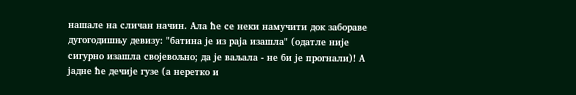нашале на сличан начин. Ала ће се неки намучити док забораве дугогодишњу девизу: "батина је из раја изашла" (одатле није сигурно изашла својевољно; да је ваљала - не би је прогнали)! А јадне ће дечије гузе (а неретко и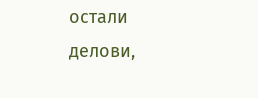остали делови,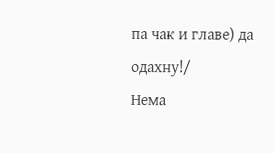па чак и главе) да одахну!/
Нема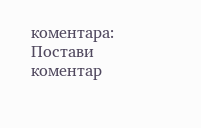коментара:
Постави коментар